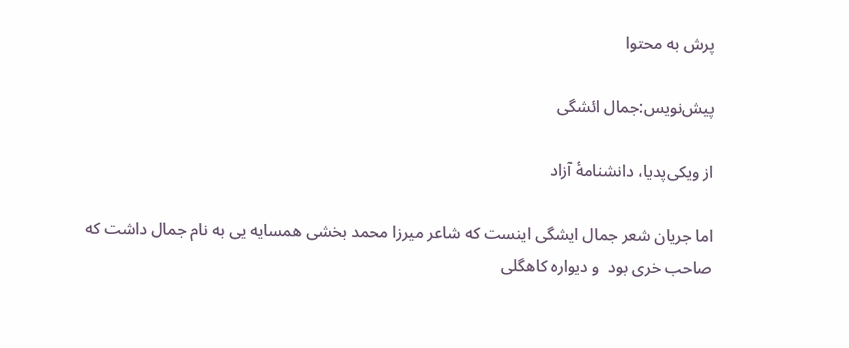پرش به محتوا

پیش‌نویس:جمال ائشگی

از ویکی‌پدیا، دانشنامهٔ آزاد

اما جریان شعر جمال ایشگی اینست که شاعر میرزا محمد بخشی همسایه یی به نام جمال داشت که صاحب خری بود  و دیواره کاهگلی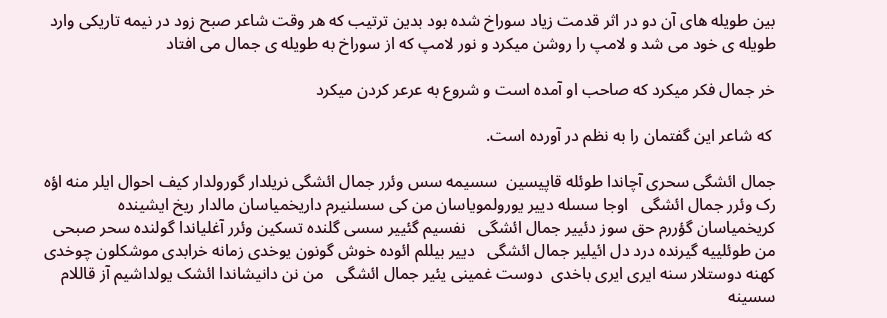بین طویله های آن دو در اثر قدمت زیاد سوراخ شده بود بدین ترتیب که هر وقت شاعر صبح زود در نیمه تاریکی وارد طویله ی خود می شد و لامپ را روشن میکرد و نور لامپ که از سوراخ به طویله ی جمال می افتاد

خر جمال فکر میکرد که صاحب او آمده است و شروع به عرعر کردن میکرد

 که شاعر این گفتمان را به نظم در آورده است.

جمال ائشگی سحری آچاندا طوئله قاپیسین  سسیمه سس وئرر جمال ائشگی نریلدار گورولدار کیف احوال ایلر منه اؤه رک وئرر جمال ائشگی   اوجا سسله دییر یورولمویاسان من کی سسلنیرم داریخمیاسان مالدار ریخ ایشینده کریخمیاسان گؤررم حق سوز دئییر جمال ائشگی   نفسیم گئییر سسی گلنده تسکین وئرر آغلیاندا گولنده سحر صبحی من طوئلییه گیرنده درد دل ائیلیر جمال ائشگی   دییر بیللم ائوده خوش گونون یوخدی زمانه خرابدی موشکلون چوخدی کهنه دوستلار سنه ایری ایری باخدی  دوست غمینی یئیر جمال ائشگی   من نن دانیشاندا ائشک یولداشیم آز قاللام سسینه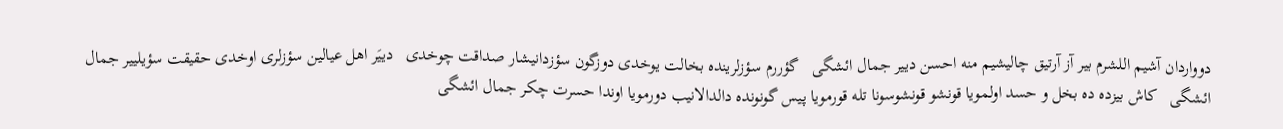دوواردان آشیم اللشرم بیر آز آرتیق چالیشیم منه احسن دییر جمال ائشگی   گؤررم سؤزلرینده بخالت یوخدی دوزگون سؤزدانیشار صداقت چوخدی   دییَر اهل عیالین سؤزلری اوخدی حقیقت سؤیلییر جمال ائشگی   کاش بیزده ده بخل و حسد اولمویا قونشو قونشوسونا تله قورمویا پیس گونونده دالدالانیب دورمویا اوندا حسرت چکر جمال ائشگی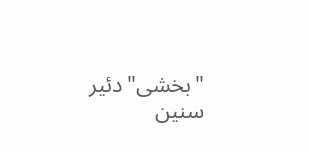"بخشی"دئیر سنین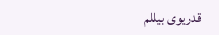قدریوی بیللم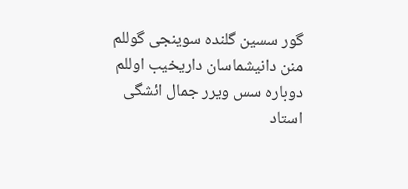گور سسین گلنده سوینجی گوللم منن دانیشماسان داریخیب اوللم دوباره سس ویرر جمال ائشگی  استاد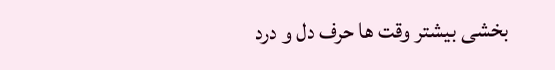بخشی بیشتر وقت ها حرف دل و درد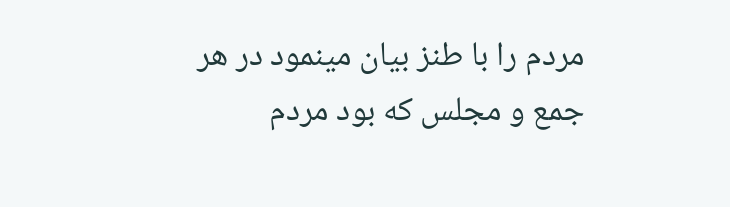مردم را با طنز بیان مینمود در هر جمع و مجلس که بود مردم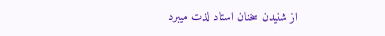از شنیدن سخنان استاد لذت میبرد